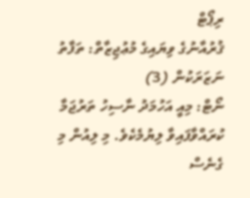ރިޕޯޓް
ޤުރުއާނުގެ ވިޔައިގެ މުޢުޖިޒާތް: ތަފާތު ނަޒަރަކުން (3)
ނޯޓް: މިއީ އަހުމަދު ނާސިހު ތަރުޖަމާ ކުރައްވާފައިވާ ލިޔުމެކެވެ. މި ލިއުން މި ގެނެސް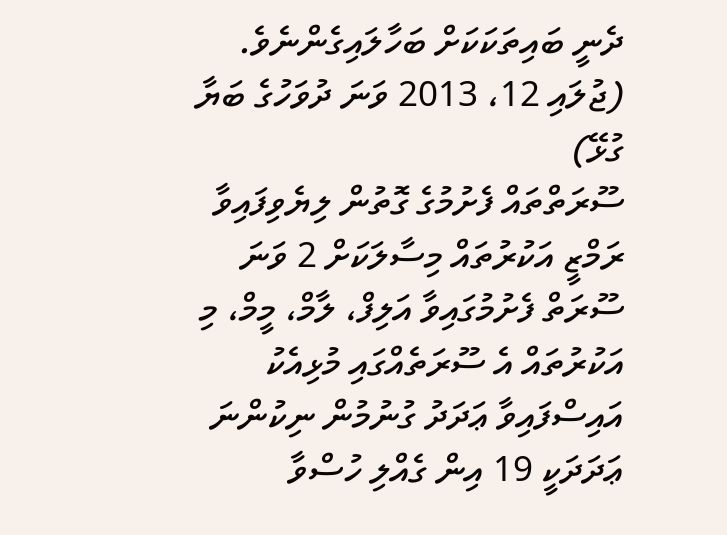ދެނީ ބައިތަކަކަށް ބަހާލައިގެންނެވެ.
(ޖުލައި 12، 2013 ވަނަ ދުވަހުގެ ބަޔާ ގުޅޭ)
ސޫރަތްތައް ފެށުމުގެ ގޮތުން ލިޔެވިފައިވާ ރަމްޒީ އަކުރުތައް މިސާލަކަށް 2 ވަނަ ސޫރަތް ފެށުމުގައިވާ އަލިފް، ލާމް، މީމް، މި އަކުރުތައް އެ ސޫރަތެއްގައި މުޅިއެކު އައިސްފައިވާ ޢަދަދު ގުނުމުން ނިކުންނަ ޢަދަދަކީ 19 އިން ގެއްލި ހުސްވާ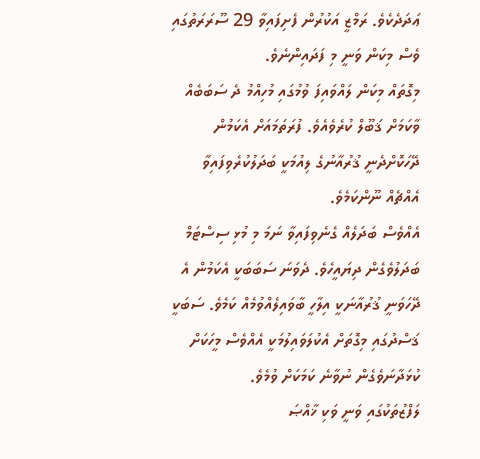ޢަދަދެކެވެ. ރަމްޒީ އަކުރުން ފެށިފައިވާ 29 ސޫރަރަތުގައި ވެސް މިކަން ވަނީ މި ފަދައިންނެވެ.
މިގޮތައް މިކަން ލައްވައިފަ ވުމުގައި މުހިއްމު ދެ ސަބަބެއް ވާކަމަށް ޤަބޫލް ކުރެވެއެވެ. ފުރަތަމައަށް އެކަމުން ދޭހަކޮށްދެނީ ޤުރުއާނުގެ ލިއުމަކީ ބަދަލުކުރެވިފައިވާ އެއްޗެއް ނޫންކަމެވެ.
އެއްވެސް ބަދަލެއް ގެނެވިފައިވާ ނަމަ މި މުޅި ސިސްޓަމް ބަދަލުވެގެން ދިޔައީހެވެ. ދެވަނަ ސަބަބަކީ އެކަމުން އެ ދޭހަވަނީ ޤުރުއާނަކީ އިލާހީ ބާވައިލެއްވުމެއް ކަމެވެ. ސަބަކީ ޤަސްދުގައި މިގޮތަށް އެކުލަވައިލުމަކީ އެއްވެސް މީހަކަށް ކުޅަދާނަވެގެން ނުވާނެ ކަމަކަށް ވުމެވެ.
ލަފްޒުތަކުގައި ވަނީ ވަކި ޚާއްޞަ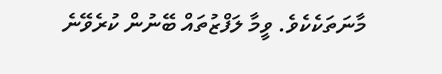މާނަތަކެކެވެ. ވީމާ ލަފްޒުތައް ބޭނުން ކުރެވޭނެ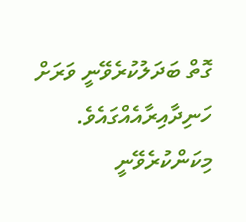ގޮތް ބަދަލުކުރެވޭނީ ވަރަށް ހަނިދާއިރާއެއްގައެވެ. މިކަންކުރެވޭނީ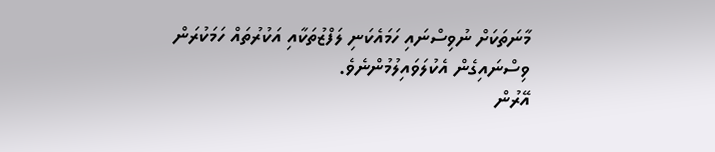މާނަތަކަށް ނުވިސްނައި ހަމައެކަނި ލަފްޒުތަކާއި އަކުރުތައް ހަމަކުރަން ވިސްނައިގެން އެކުލަވައިލުމުންނެވެ.
އޭރުން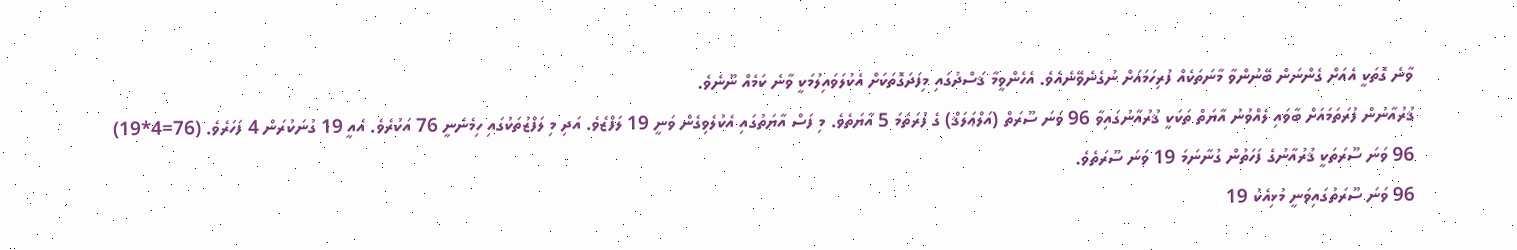ވާނެ ގޮތަކީ އެއަށް ގެންނަން ބޭނުންވާ މާނަތަކެއް ފުރިހަމައަށް ނުގެނެވޭނެއެވެ. އެހެންވީމާ ޤަސްދުގައި މިފަދަގޮތަކަށް އެކުލަވައިލުމަކީ ވާނެ ކަމެއް ނޫނެވެ.
ޤުރުއާނުން ފުރަތަމައަށް ބާވައި ލެއްވުނު އާޔަތް ތަކަކީ ޤުރުއާނުގައިވާ 96 ވަނަ ސޫރަތް (އަލްޢަލަޤް) ގެ ފުރަތަމަ 5 އާޔަތެވެ. މި ފަސް އާޔަތުގައި އެކުލެވިގެން ވަނީ 19 ލަފްޒެވެ. އަދި މި ލަފްޒުތަކުގައި ހިމެނެނީ 76 އަކުރެވެ. އެއީ 19 ގުނަކުރަން 4 ފަހަރެވެ. (76=4*19)
96 ވަނަ ސޫރަތަކީ ޤުރުއާނުގެ ފަހަތުން ގުނާނަމަ 19 ވަނަ ސޫރަތެވެ.
96 ވަނަ ސޫރަތުގައިވަނީ މުޅިއެކު 19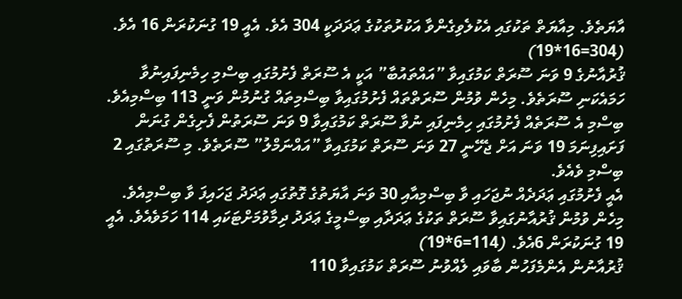އާޔަތެވެ. މިއާޔަތް ތަކުގައި އެކުލެވިގެންވާ އަކުރުތަކުގެ ޢަދަދަކީ 304 އެވެ. އެއީ 19 ގުނަކުރަން 16 އެވެ. (304=16*19)
ޤުރުއާނުގެ 9 ވަނަ ސޫރަތް ކަމުގައިވާ ”އައްތައުބާ” އަކީ އެ ސޫރަތް ފެށުމުގައި ބިސްމި ހިމެނިފައިނުވާ ހަމައެކަނި ސޫރަތެވެ. މިހެން ވުމުން ސޫރަތްތައް ފެށުމުގައިވާ ބިސްމިތައް ގުނުމުން ވަނީ 113 ބިސްމިއެވެ.
ބިސްމި އެ ސޫރަތެއް ފެށުމުގައި ހިމެނިފައި ނުވާ ސޫރަތް ކަމުގައިވާ 9 ވަނަ ސޫރަތުން ފެށިގެން ގުނަން ފަށައިފިނަމަ 19 ވަނަ އަށް ޖެހޭނީ 27 ވަނަ ސޫރަތް ކަމުގައިވާ ”އައްނަމްލު” ސޫރަތެވެ. މި ސޫރަތުގައި 2 ބިސްމި ވެއެވެ.
އެއީ ފެށުމުގައި ޢަދަދެއް ނުޖަހައި ވާ ބިސްމިއާއި 30 ވަނަ އާޔަތުގެ ގޮތުގައި ޢަދަދު ޖަހައިފަ ވާ ބިސްމިއެވެ. މިހެން ވުމުން ޤުރުއާނުގައިވާ ސޫރަތް ތަކުގެ ޢަދަދާއި ބިސްމީގެ ޢަދަދު ދިމާވުމަށްޓަކައި 114 ހަމަވެއެވެ. އެއީ 19 ގުނަކުރަން 6އެވެ. (114=6*19)
ޤުރުއާނުން އެންމެފަހުން ބާވައި ލެއްވުނު ސޫރަތް ކަމުގައިވާ 110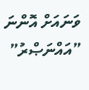ވަނައަށް އޮންނަ ”އައްނަޞްރު”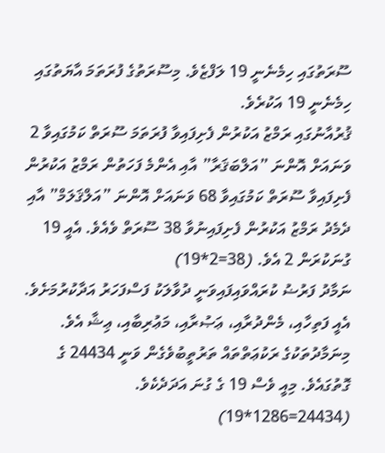ސޫރަތުގައި ހިމެނެނީ 19 ލަފްޒެވެ. މިސޫރަތުގެ ފުރަތަމަ އާޔަތުގައި ހިމެނެނީ 19 އަކުރެވެ.
ޤުރުއާނުގައި ރަމްޒު އަކުރުން ފެށިފައިވާ ފުރަތަމަ ސޫރަތް ކަމުގައިވާ 2 ވަނައަށް އޮންނަ ”އަލްބަޤަރާ” އާއި އެންމެ ފަހަތުން ރަމްޒު އަކުރުން ފެށިފައިވާ ސޫރަތް ކަމުގައިވާ 68 ވަނައަށް އޮންނަ ”އަލްޤަލަމް” އާއި ދެމެދު ރަމްޒު އަކުރުން ފެށިފައިނުވާ 38 ސޫރަތް ވެއެވެ. އެއީ 19 ގުނަކުރަން 2 އެވެ. (38=2*19)
ނަމާދު ފަރުޟު ކުރައްވައިފައިވަނީ ދުވާލަކު ފަސްފަހަރު އަދާކުރުމަށެވެ. އެއީ ފަތިހާއި، މެންދުރާއި، ޢަޞުރާއި، މަޢުރިބާއި، ޢިޝާ އެވެ. މިނަމާދުތަކުގެ ރަކުޢަތްތައް ތަރުތީބުވެގެން ވަނީ 24434 ގެ ގޮތުގައެވެ. މިއީ ވެސް 19 ގެ ގުނަ އަދަދެކެވެ. (24434=1286*19)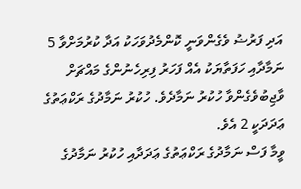އަދި ފަރުޟު ވެގެންވަނީ ކޮންމެދުވަހަކު އަދާ ކުރުމަށްވާ 5 ނަމާދާއި ހަފަތާޔަކު އެއް ފަހަރު ފިރިހެނުންގެ މައްޗަށް ވާޖިބުވެގެންވާ ހުކުރު ނަމާދެވެ. ހުކުރު ނަމާދުގެ ރަކްޢަތުގެ ޢަދަދަކީ 2 އެވެ.
ވީމާ ފަސް ނަމާދުގެ ރަކްޢަތުގެ ޢަދަދާއި ހުކުރު ނަމާދުގެ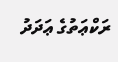ރަކްޢަތުގެ ޢަދަދު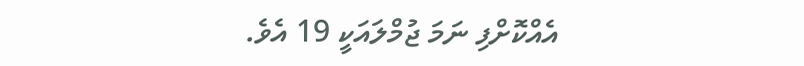އެއްކޮށްފި ނަމަ ޖުމްލައަކީ 19 އެވެ.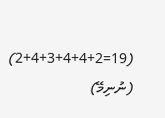(19=2+4+3+4+4+2)
(ނުނިމޭ)